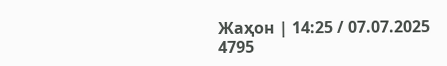Жаҳон | 14:25 / 07.07.2025
4795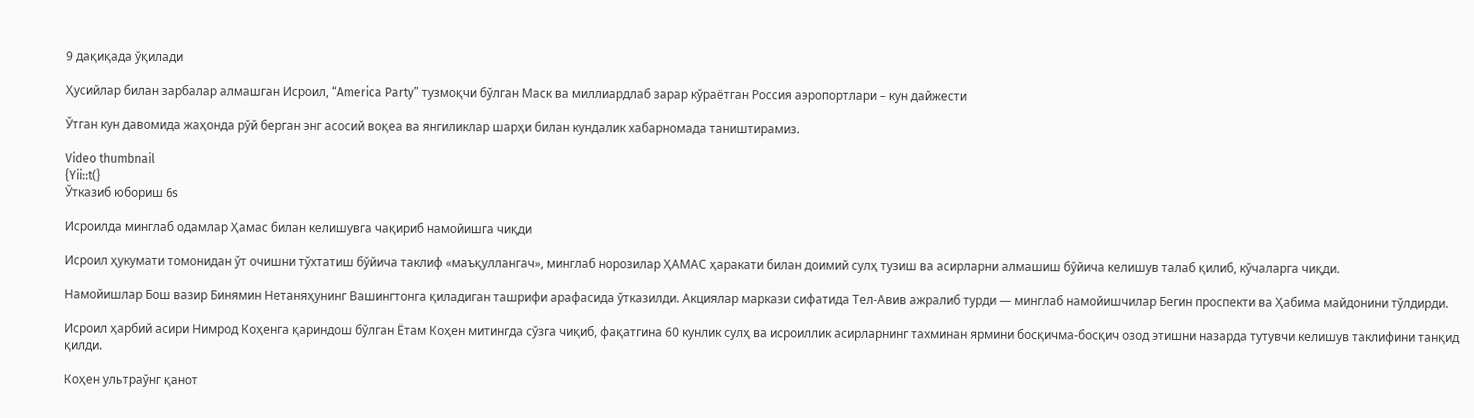9 дақиқада ўқилади

Ҳусийлар билан зарбалар алмашган Исроил, “America Party” тузмоқчи бўлган Маск ва миллиардлаб зарар кўраётган Россия аэропортлари – кун дайжести

Ўтган кун давомида жаҳонда рўй берган энг асосий воқеа ва янгиликлар шарҳи билан кундалик хабарномада таништирамиз.

Video thumbnail
{Yii::t(}
Ўтказиб юбориш 6s

Исроилда минглаб одамлар Ҳамас билан келишувга чақириб намойишга чиқди

Исроил ҳукумати томонидан ўт очишни тўхтатиш бўйича таклиф «маъқуллангач», минглаб норозилар ҲАМАС ҳаракати билан доимий сулҳ тузиш ва асирларни алмашиш бўйича келишув талаб қилиб, кўчаларга чиқди.

Намойишлар Бош вазир Бинямин Нетаняҳунинг Вашингтонга қиладиган ташрифи арафасида ўтказилди. Акциялар маркази сифатида Тел-Авив ажралиб турди — минглаб намойишчилар Бегин проспекти ва Ҳабима майдонини тўлдирди.

Исроил ҳарбий асири Нимрод Коҳенга қариндош бўлган Ётам Коҳен митингда сўзга чиқиб, фақатгина 60 кунлик сулҳ ва исроиллик асирларнинг тахминан ярмини босқичма-босқич озод этишни назарда тутувчи келишув таклифини танқид қилди.

Коҳен ультраўнг қанот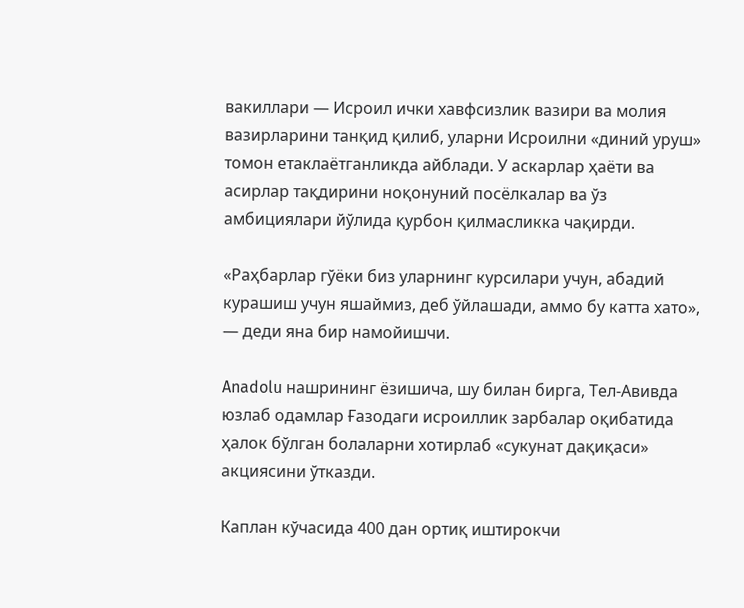вакиллари — Исроил ички хавфсизлик вазири ва молия вазирларини танқид қилиб, уларни Исроилни «диний уруш» томон етаклаётганликда айблади. У аскарлар ҳаёти ва асирлар тақдирини ноқонуний посёлкалар ва ўз амбициялари йўлида қурбон қилмасликка чақирди.

«Раҳбарлар гўёки биз уларнинг курсилари учун, абадий курашиш учун яшаймиз, деб ўйлашади, аммо бу катта хато», — деди яна бир намойишчи.

Anadolu нашрининг ёзишича, шу билан бирга, Тел-Авивда юзлаб одамлар Ғазодаги исроиллик зарбалар оқибатида ҳалок бўлган болаларни хотирлаб «сукунат дақиқаси» акциясини ўтказди.

Каплан кўчасида 400 дан ортиқ иштирокчи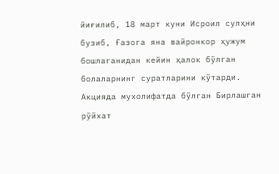йиғилиб, 18 март куни Исроил сулҳни бузиб, Ғазога яна вайронкор ҳужум бошлаганидан кейин ҳалок бўлган болаларнинг суратларини кўтарди. Акцияда мухолифатда бўлган Бирлашган рўйхат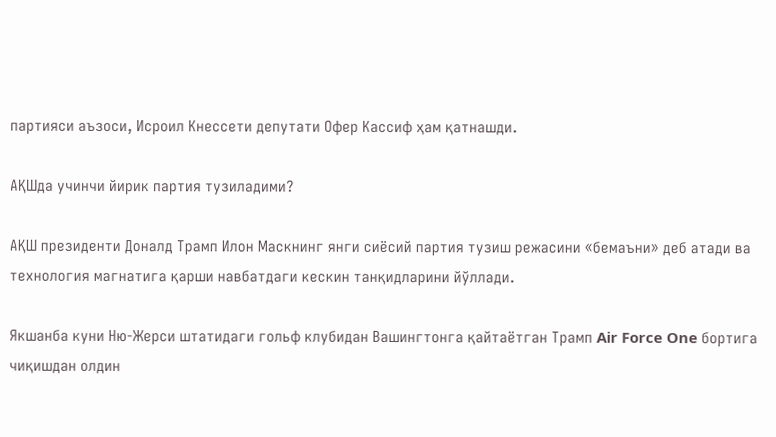партияси аъзоси, Исроил Кнессети депутати Офер Кассиф ҳам қатнашди.

АҚШда учинчи йирик партия тузиладими?

АҚШ президенти Доналд Трамп Илон Маскнинг янги сиёсий партия тузиш режасини «бемаъни» деб атади ва технология магнатига қарши навбатдаги кескин танқидларини йўллади.

Якшанба куни Ню-Жерси штатидаги гольф клубидан Вашингтонга қайтаётган Трамп Air Force One бортига чиқишдан олдин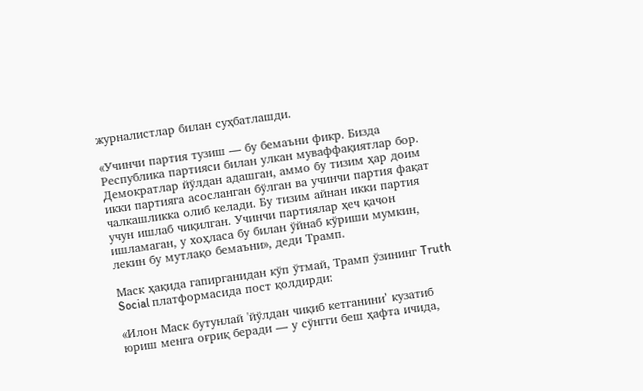журналистлар билан суҳбатлашди.

«Учинчи партия тузиш — бу бемаъни фикр. Бизда Республика партияси билан улкан муваффақиятлар бор. Демократлар йўлдан адашган, аммо бу тизим ҳар доим икки партияга асосланган бўлган ва учинчи партия фақат чалкашликка олиб келади. Бу тизим айнан икки партия учун ишлаб чиқилган. Учинчи партиялар ҳеч қачон ишламаган, у хоҳласа бу билан ўйнаб кўриши мумкин, лекин бу мутлақо бемаъни», деди Трамп.

Маск ҳақида гапирганидан кўп ўтмай, Трамп ўзининг Truth Social платформасида пост қолдирди:

«Илон Маск бутунлай 'йўлдан чиқиб кетганиниʼ кузатиб юриш менга оғриқ беради — у сўнгги беш ҳафта ичида,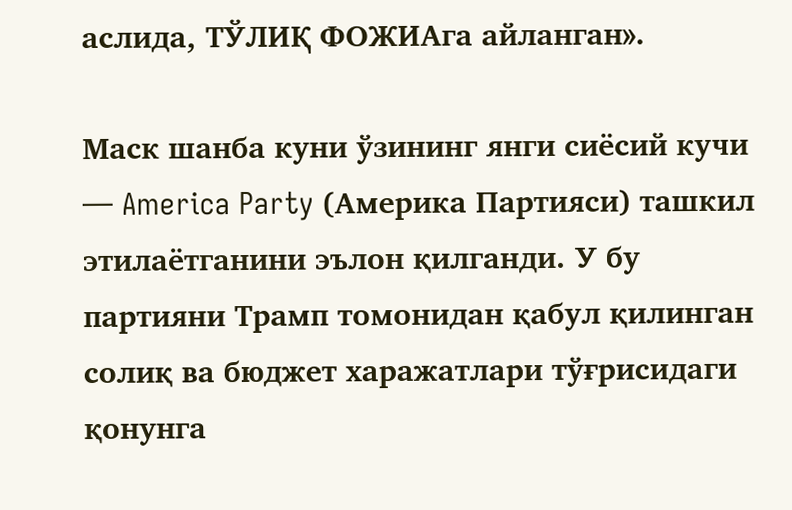аслида, ТЎЛИҚ ФОЖИАга айланган».

Маск шанба куни ўзининг янги сиёсий кучи — America Party (Америка Партияси) ташкил этилаётганини эълон қилганди. У бу партияни Трамп томонидан қабул қилинган солиқ ва бюджет харажатлари тўғрисидаги қонунга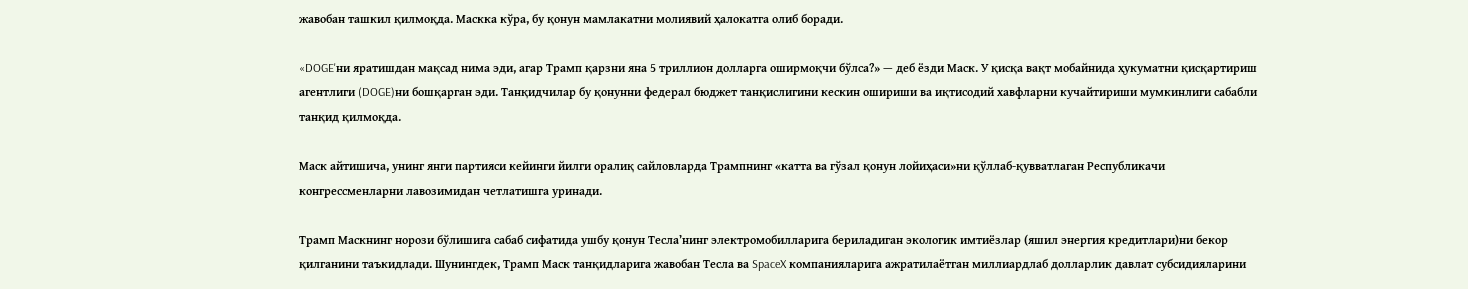жавобан ташкил қилмоқда. Маскка кўра, бу қонун мамлакатни молиявий ҳалокатга олиб боради.

«DOGE'ни яратишдан мақсад нима эди, агар Трамп қарзни яна 5 триллион долларга оширмоқчи бўлса?» — деб ёзди Маск. У қисқа вақт мобайнида ҳукуматни қисқартириш агентлиги (DOGE)ни бошқарган эди. Танқидчилар бу қонунни федерал бюджет танқислигини кескин ошириши ва иқтисодий хавфларни кучайтириши мумкинлиги сабабли танқид қилмоқда.

Маск айтишича, унинг янги партияси кейинги йилги оралиқ сайловларда Трампнинг «катта ва гўзал қонун лойиҳаси»ни қўллаб-қувватлаган Республикачи конгрессменларни лавозимидан четлатишга уринади.

Трамп Маскнинг норози бўлишига сабаб сифатида ушбу қонун Тесла’нинг электромобилларига бериладиган экологик имтиёзлар (яшил энергия кредитлари)ни бекор қилганини таъкидлади. Шунингдек, Трамп Маск танқидларига жавобан Тесла ва SpaceX компанияларига ажратилаётган миллиардлаб долларлик давлат субсидияларини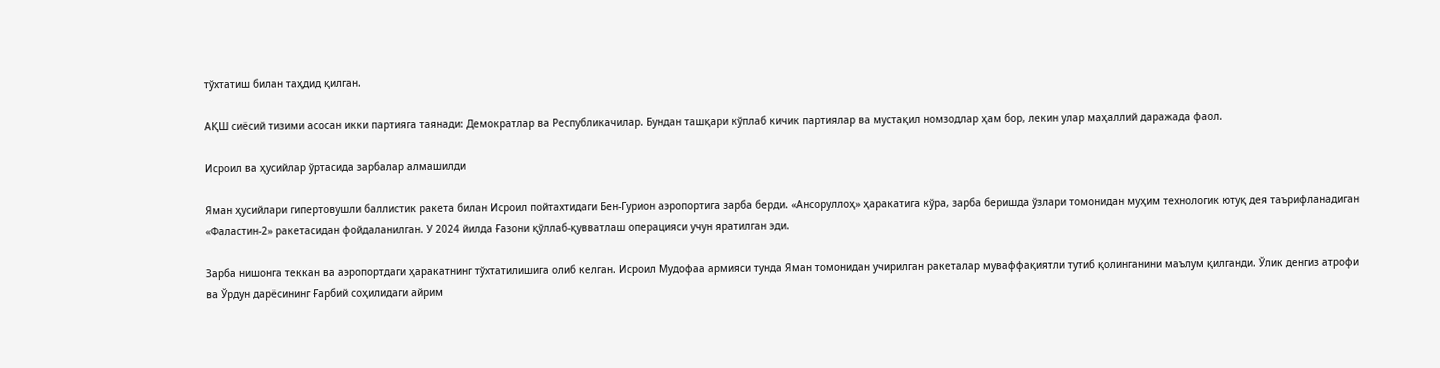тўхтатиш билан таҳдид қилган.

АҚШ сиёсий тизими асосан икки партияга таянади: Демократлар ва Республикачилар. Бундан ташқари кўплаб кичик партиялар ва мустақил номзодлар ҳам бор, лекин улар маҳаллий даражада фаол.

Исроил ва ҳусийлар ўртасида зарбалар алмашилди

Яман ҳусийлари гипертовушли баллистик ракета билан Исроил пойтахтидаги Бен-Гурион аэропортига зарба берди. «Ансоруллоҳ» ҳаракатига кўра, зарба беришда ўзлари томонидан муҳим технологик ютуқ дея таърифланадиган «Фаластин-2» ракетасидан фойдаланилган. У 2024 йилда Ғазони қўллаб-қувватлаш операцияси учун яратилган эди.

Зарба нишонга теккан ва аэропортдаги ҳаракатнинг тўхтатилишига олиб келган. Исроил Мудофаа армияси тунда Яман томонидан учирилган ракеталар муваффақиятли тутиб қолинганини маълум қилганди. Ўлик денгиз атрофи ва Ўрдун дарёсининг Ғарбий соҳилидаги айрим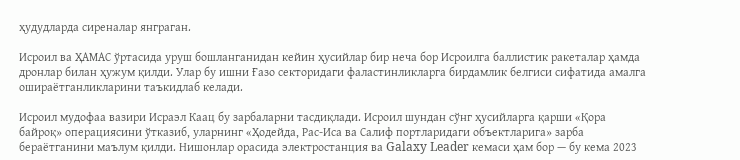ҳудудларда сиреналар янграган.

Исроил ва ҲАМАС ўртасида уруш бошланганидан кейин ҳусийлар бир неча бор Исроилга баллистик ракеталар ҳамда дронлар билан ҳужум қилди. Улар бу ишни Ғазо секторидаги фаластинликларга бирдамлик белгиси сифатида амалга ошираётганликларини таъкидлаб келади.

Исроил мудофаа вазири Исраэл Каац бу зарбаларни тасдиқлади. Исроил шундан сўнг ҳусийларга қарши «Қора байроқ» операциясини ўтказиб, уларнинг «Ҳодейда, Рас-Иса ва Салиф портларидаги объектларига» зарба бераётганини маълум қилди. Нишонлар орасида электростанция ва Galaxy Leader кемаси ҳам бор — бу кема 2023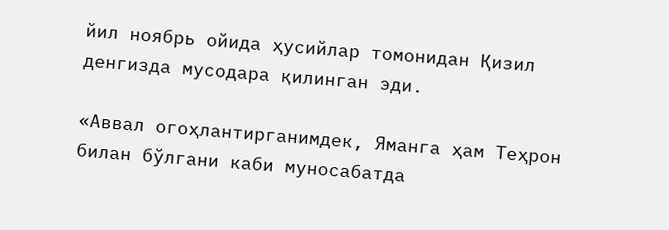йил ноябрь ойида ҳусийлар томонидан Қизил денгизда мусодара қилинган эди.

«Аввал огоҳлантирганимдек, Яманга ҳам Теҳрон билан бўлгани каби муносабатда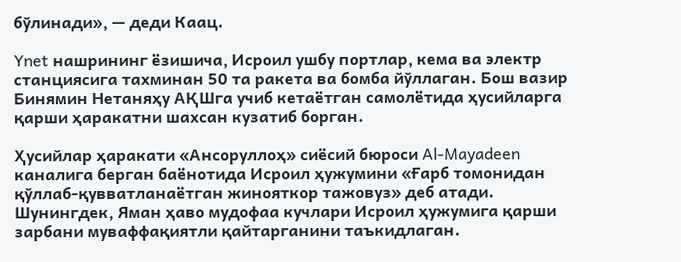бўлинади», — деди Каац.

Ynet нашрининг ёзишича, Исроил ушбу портлар, кема ва электр станциясига тахминан 50 та ракета ва бомба йўллаган. Бош вазир Бинямин Нетаняҳу АҚШга учиб кетаётган самолётида ҳусийларга қарши ҳаракатни шахсан кузатиб борган.

Ҳусийлар ҳаракати «Ансоруллоҳ» сиёсий бюроси Al-Mayadeen каналига берган баёнотида Исроил ҳужумини «Ғарб томонидан қўллаб-қувватланаётган жинояткор тажовуз» деб атади. Шунингдек, Яман ҳаво мудофаа кучлари Исроил ҳужумига қарши зарбани муваффақиятли қайтарганини таъкидлаган.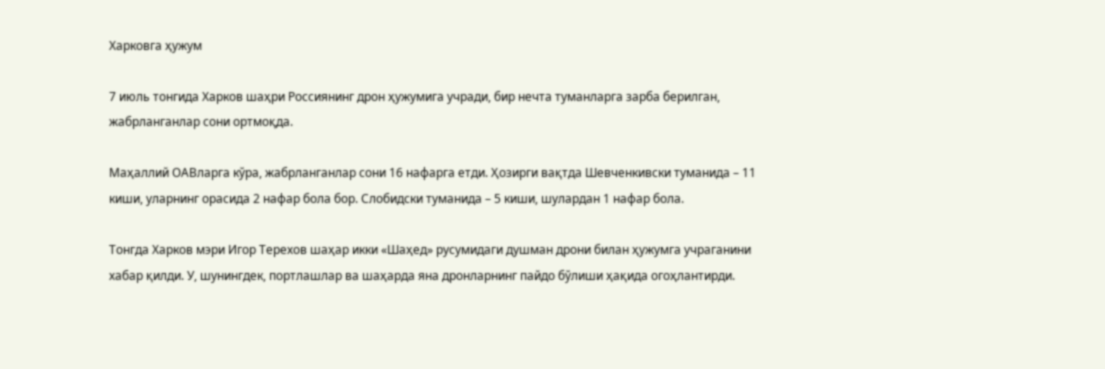Харковга ҳужум

7 июль тонгида Харков шаҳри Россиянинг дрон ҳужумига учради, бир нечта туманларга зарба берилган, жабрланганлар сони ортмоқда.

Маҳаллий ОАВларга кўра, жабрланганлар сони 16 нафарга етди. Ҳозирги вақтда Шевченкивски туманида – 11 киши, уларнинг орасида 2 нафар бола бор. Слобидски туманида – 5 киши, шулардан 1 нафар бола.

Тонгда Харков мэри Игор Терехов шаҳар икки «Шаҳед» русумидаги душман дрони билан ҳужумга учраганини хабар қилди. У, шунингдек, портлашлар ва шаҳарда яна дронларнинг пайдо бўлиши ҳақида огоҳлантирди.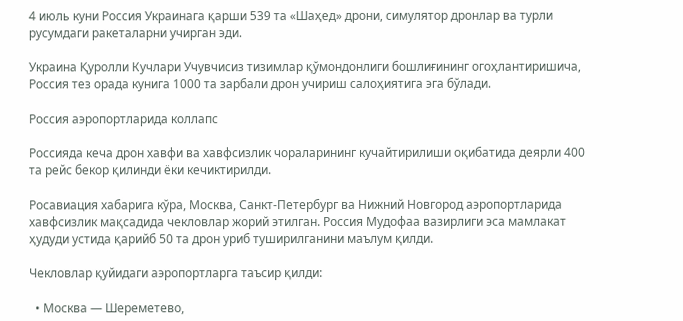4 июль куни Россия Украинага қарши 539 та «Шаҳед» дрони, симулятор дронлар ва турли русумдаги ракеталарни учирган эди.

Украина Қуролли Кучлари Учувчисиз тизимлар қўмондонлиги бошлиғининг огоҳлантиришича, Россия тез орада кунига 1000 та зарбали дрон учириш салоҳиятига эга бўлади.

Россия аэропортларида коллапс

Россияда кеча дрон хавфи ва хавфсизлик чораларининг кучайтирилиши оқибатида деярли 400 та рейс бекор қилинди ёки кечиктирилди.

Росавиация хабарига кўра, Москва, Санкт-Петербург ва Нижний Новгород аэропортларида хавфсизлик мақсадида чекловлар жорий этилган. Россия Мудофаа вазирлиги эса мамлакат ҳудуди устида қарийб 50 та дрон уриб туширилганини маълум қилди.

Чекловлар қуйидаги аэропортларга таъсир қилди:

  • Москва — Шереметево,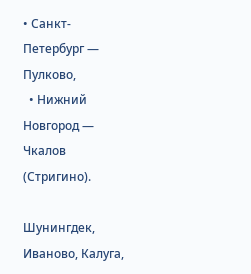• Санкт-Петербург — Пулково,
  • Нижний Новгород — Чкалов (Стригино).

Шунингдек, Иваново, Калуга,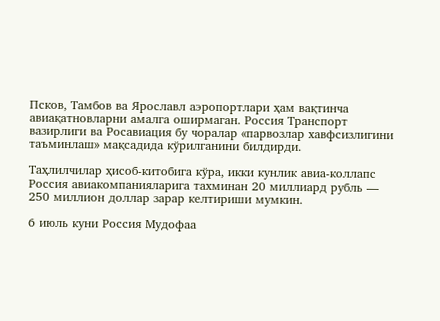Псков, Тамбов ва Ярославл аэропортлари ҳам вақтинча авиақатновларни амалга оширмаган. Россия Транспорт вазирлиги ва Росавиация бу чоралар «парвозлар хавфсизлигини таъминлаш» мақсадида кўрилганини билдирди.

Таҳлилчилар ҳисоб-китобига кўра, икки кунлик авиа-коллапс Россия авиакомпанияларига тахминан 20 миллиард рубль — 250 миллион доллар зарар келтириши мумкин.

6 июль куни Россия Мудофаа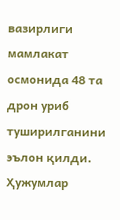вазирлиги мамлакат осмонида 48 та дрон уриб туширилганини эълон қилди. Ҳужумлар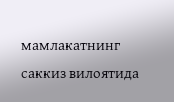мамлакатнинг саккиз вилоятида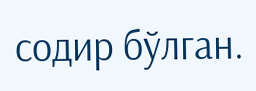содир бўлган.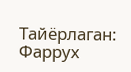Тайёрлаган:  Фаррух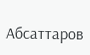Абсаттаров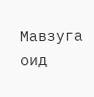Мавзуга оид